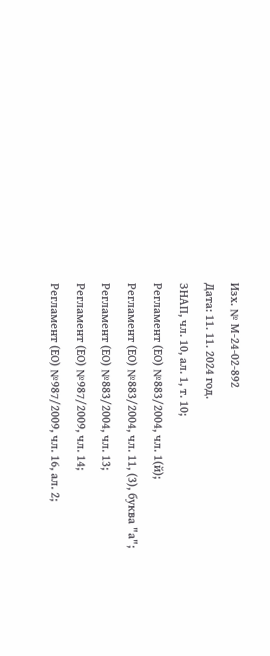Изх. № М-24-02-892
Дата: 11. 11. 2024 год.
ЗНАП, чл. 10, ал. 1, т. 10;
Регламент (ЕО) №883/2004, чл. 1(й);
Регламент (ЕО) №883/2004, чл. 11, (3), буква "а";
Регламент (ЕО) №883/2004, чл. 13;
Регламент (ЕО) №987/2009, чл. 14;
Регламент (ЕО) №987/2009, чл. 16, ал. 2;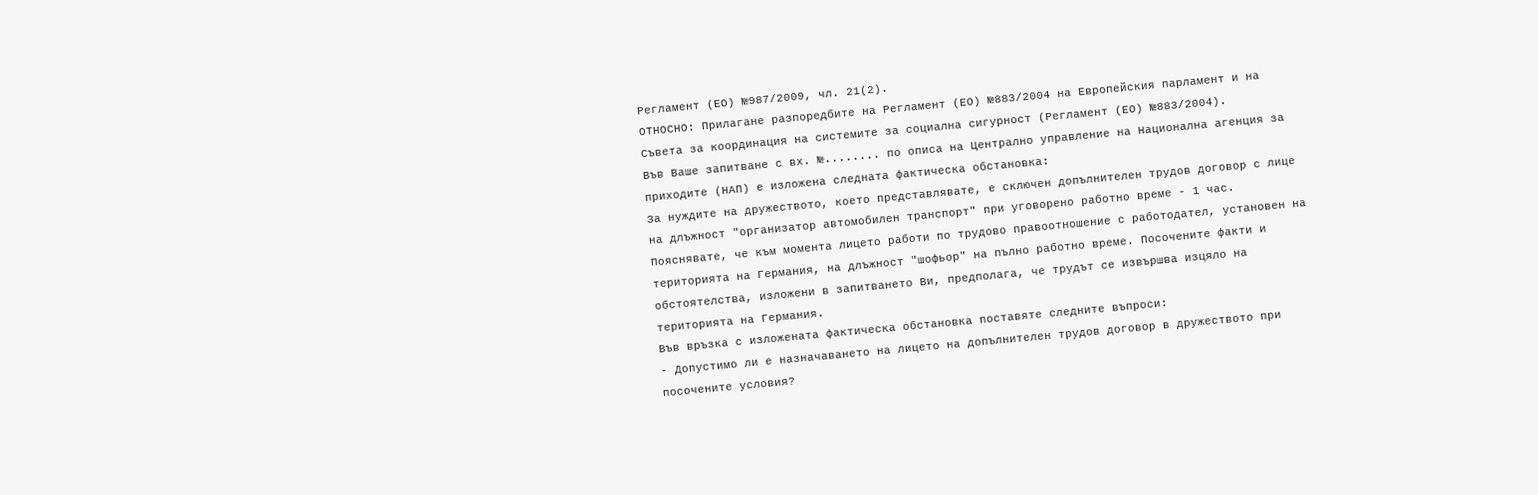Регламент (ЕО) №987/2009, чл. 21(2).
ОТНОСНО: Прилагане разпоредбите на Регламент (ЕО) №883/2004 на Европейския парламент и на Съвета за координация на системите за социална сигурност (Регламент (ЕО) №883/2004).
Във Ваше запитване с вх. №........ по описа на Централно управление на Национална агенция за приходите (НАП) е изложена следната фактическа обстановка:
За нуждите на дружеството, което представлявате, е сключен допълнителен трудов договор с лице на длъжност "организатор автомобилен транспорт" при уговорено работно време - 1 час. Пояснявате, че към момента лицето работи по трудово правоотношение с работодател, установен на територията на Германия, на длъжност "шофьор" на пълно работно време. Посочените факти и обстоятелства, изложени в запитването Ви, предполага, че трудът се извършва изцяло на територията на Германия.
Във връзка с изложената фактическа обстановка поставяте следните въпроси:
- Допустимо ли е назначаването на лицето на допълнителен трудов договор в дружеството при посочените условия?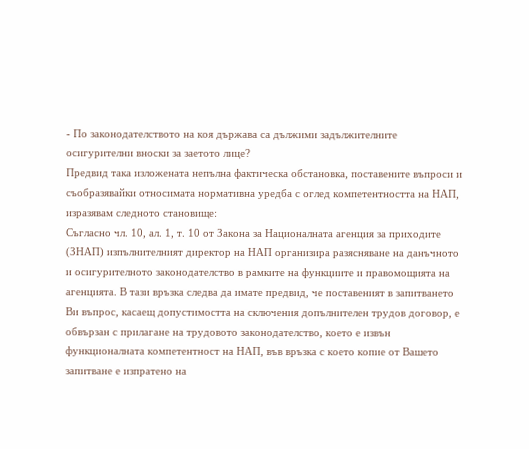- По законодателството на коя държава са дължими задължителните осигурителни вноски за заетото лице?
Предвид така изложената непълна фактическа обстановка, поставените въпроси и съобразявайки относимата нормативна уредба с оглед компетентността на НАП, изразявам следното становище:
Съгласно чл. 10, ал. 1, т. 10 от Закона за Националната агенция за приходите (ЗНАП) изпълнителният директор на НАП организира разясняване на данъчното и осигурителното законодателство в рамките на функциите и правомощията на агенцията. В тази връзка следва да имате предвид, че поставеният в запитването Ви въпрос, касаещ допустимостта на сключения допълнителен трудов договор, е обвързан с прилагане на трудовото законодателство, което е извън функционалната компетентност на НАП, във връзка с което копие от Вашето запитване е изпратено на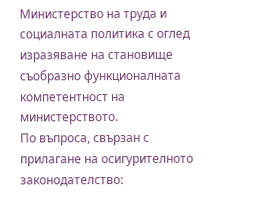Министерство на труда и социалната политика с оглед изразяване на становище съобразно функционалната компетентност на министерството.
По въпроса, свързан с прилагане на осигурителното законодателство: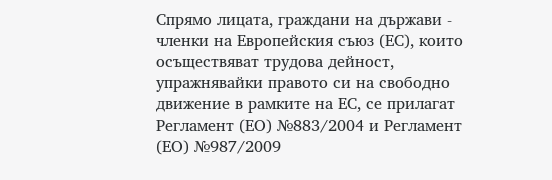Спрямо лицата, граждани на държави - членки на Европейския съюз (ЕС), които осъществяват трудова дейност, упражнявайки правото си на свободно движение в рамките на ЕС, се прилагат Регламент (ЕО) №883/2004 и Регламент (ЕО) №987/2009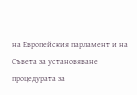на Европейския парламент и на Съвета за установяване процедурата за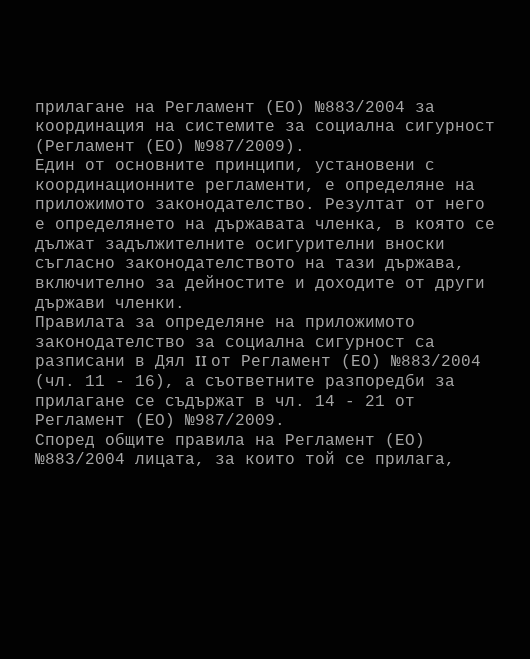прилагане на Регламент (ЕО) №883/2004 за координация на системите за социална сигурност (Регламент (ЕО) №987/2009).
Един от основните принципи, установени с координационните регламенти, е определяне на приложимото законодателство. Резултат от него е определянето на държавата членка, в която се дължат задължителните осигурителни вноски съгласно законодателството на тази държава, включително за дейностите и доходите от други държави членки.
Правилата за определяне на приложимото законодателство за социална сигурност са разписани в Дял II от Регламент (ЕО) №883/2004 (чл. 11 - 16), а съответните разпоредби за прилагане се съдържат в чл. 14 - 21 от Регламент (ЕО) №987/2009.
Според общите правила на Регламент (ЕО) №883/2004 лицата, за които той се прилага,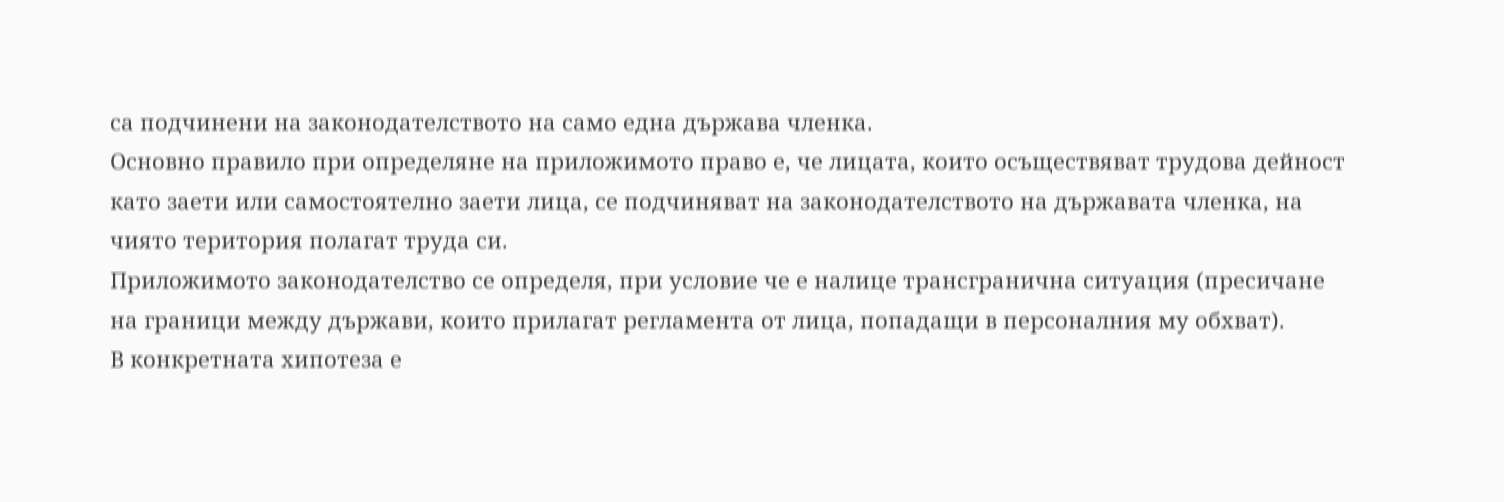са подчинени на законодателството на само една държава членка.
Основно правило при определяне на приложимото право е, че лицата, които осъществяват трудова дейност като заети или самостоятелно заети лица, се подчиняват на законодателството на държавата членка, на чиято територия полагат труда си.
Приложимото законодателство се определя, при условие че е налице трансгранична ситуация (пресичане на граници между държави, които прилагат регламента от лица, попадащи в персоналния му обхват).
В конкретната хипотеза е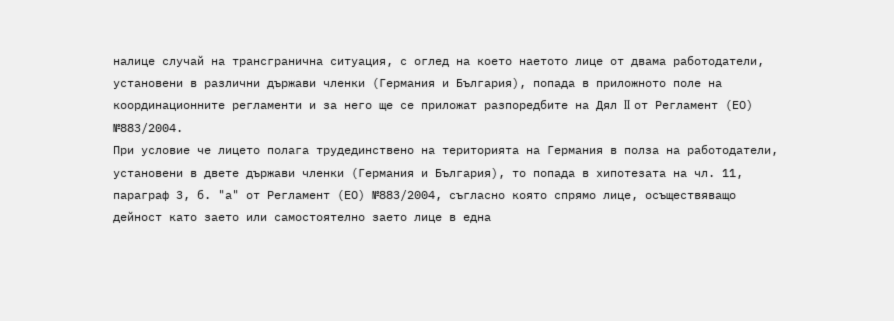налице случай на трансгранична ситуация, с оглед на което наетото лице от двама работодатели, установени в различни държави членки (Германия и България), попада в приложното поле на координационните регламенти и за него ще се приложат разпоредбите на Дял II от Регламент (ЕО) №883/2004.
При условие че лицето полага трудединствено на територията на Германия в полза на работодатели, установени в двете държави членки (Германия и България), то попада в хипотезата на чл. 11, параграф 3, б. "а" от Регламент (ЕО) №883/2004, съгласно която спрямо лице, осъществяващо дейност като заето или самостоятелно заето лице в една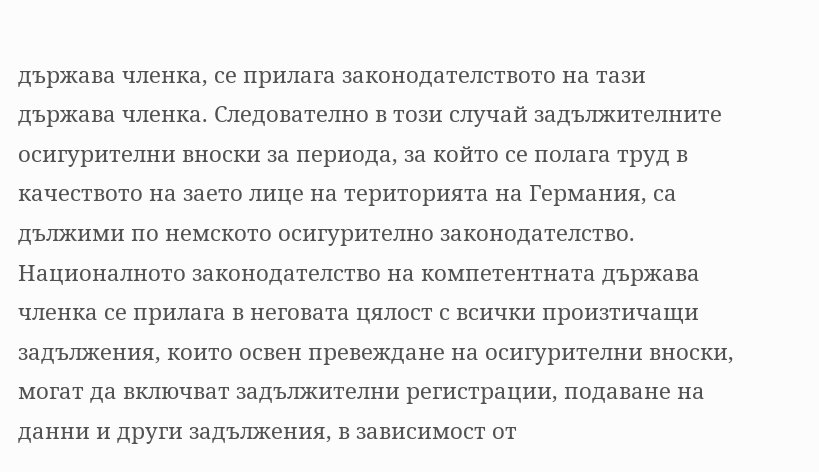държава членка, се прилага законодателството на тази държава членка. Следователно в този случай задължителните осигурителни вноски за периода, за който се полага труд в качеството на заето лице на територията на Германия, са дължими по немското осигурително законодателство.
Националното законодателство на компетентната държава членка се прилага в неговата цялост с всички произтичащи задължения, които освен превеждане на осигурителни вноски, могат да включват задължителни регистрации, подаване на данни и други задължения, в зависимост от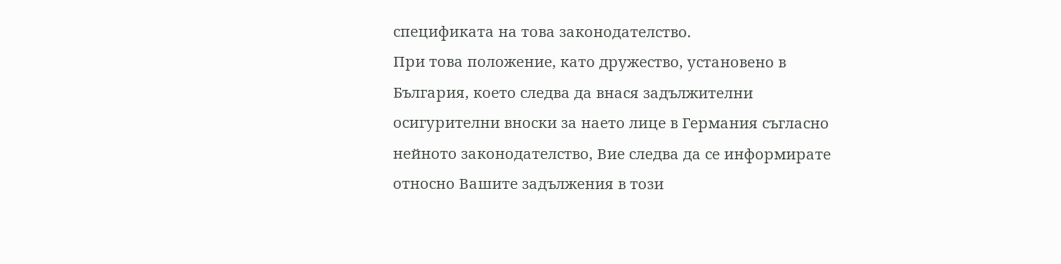спецификата на това законодателство.
При това положение, като дружество, установено в България, което следва да внася задължителни осигурителни вноски за наето лице в Германия съгласно нейното законодателство, Вие следва да се информирате относно Вашите задължения в този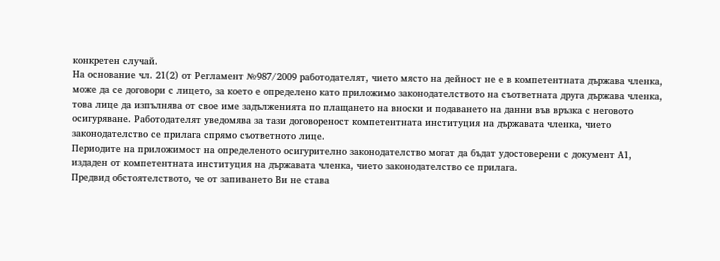конкретен случай.
На основание чл. 21(2) от Регламент №987/2009 работодателят, чието място на дейност не е в компетентната държава членка, може да се договори с лицето, за което е определено като приложимо законодателството на съответната друга държава членка, това лице да изпълнява от свое име задълженията по плащането на вноски и подаването на данни във връзка с неговото осигуряване. Работодателят уведомява за тази договореност компетентната институция на държавата членка, чието законодателство се прилага спрямо съответното лице.
Периодите на приложимост на определеното осигурително законодателство могат да бъдат удостоверени с документ А1, издаден от компетентната институция на държавата членка, чието законодателство се прилага.
Предвид обстоятелството, че от запиването Ви не става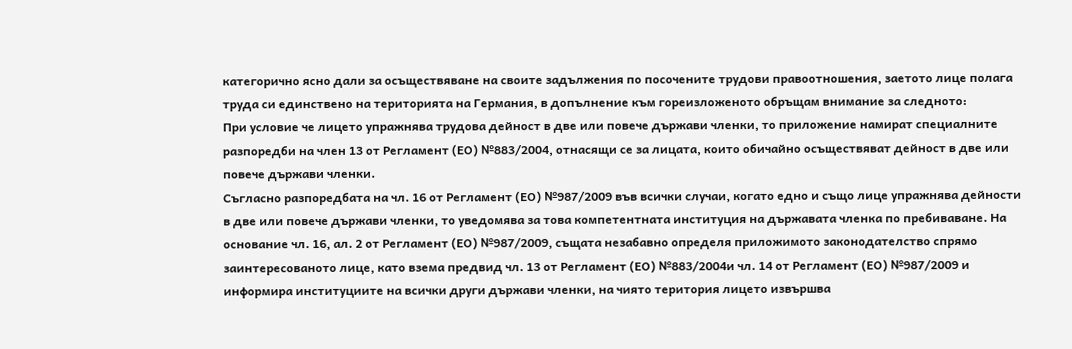категорично ясно дали за осъществяване на своите задължения по посочените трудови правоотношения, заетото лице полага труда си единствено на територията на Германия, в допълнение към гореизложеното обръщам внимание за следното:
При условие че лицето упражнява трудова дейност в две или повече държави членки, то приложение намират специалните разпоредби на член 13 от Регламент (ЕО) №883/2004, отнасящи се за лицата, които обичайно осъществяват дейност в две или повече държави членки.
Съгласно разпоредбата на чл. 16 от Регламент (ЕО) №987/2009 във всички случаи, когато едно и също лице упражнява дейности в две или повече държави членки, то уведомява за това компетентната институция на държавата членка по пребиваване. На основание чл. 16, ал. 2 от Регламент (ЕО) №987/2009, същата незабавно определя приложимото законодателство спрямо заинтересованото лице, като взема предвид чл. 13 от Регламент (ЕО) №883/2004и чл. 14 от Регламент (ЕО) №987/2009 и информира институциите на всички други държави членки, на чиято територия лицето извършва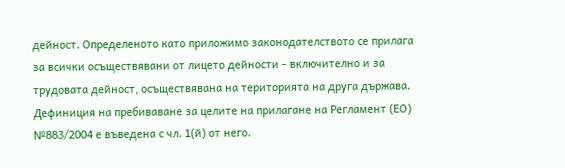дейност. Определеното като приложимо законодателството се прилага за всички осъществявани от лицето дейности - включително и за трудовата дейност, осъществявана на територията на друга държава.
Дефиниция на пребиваване за целите на прилагане на Регламент (ЕО) №883/2004 е въведена с чл. 1(й) от него.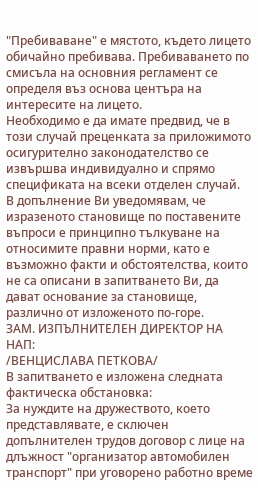"Пребиваване" е мястото, където лицето обичайно пребивава. Пребиваването по смисъла на основния регламент се определя въз основа центъра на интересите на лицето.
Необходимо е да имате предвид, че в този случай преценката за приложимото осигурително законодателство се извършва индивидуално и спрямо спецификата на всеки отделен случай.
В допълнение Ви уведомявам, че изразеното становище по поставените въпроси е принципно тълкуване на относимите правни норми, като е възможно факти и обстоятелства, които не са описани в запитването Ви, да дават основание за становище, различно от изложеното по-горе.
ЗАМ. ИЗПЪЛНИТЕЛЕН ДИРЕКТОР НА НАП:
/ВЕНЦИСЛАВА ПЕТКОВА/
В запитването е изложена следната фактическа обстановка:
За нуждите на дружеството, което представлявате, е сключен допълнителен трудов договор с лице на длъжност "организатор автомобилен транспорт" при уговорено работно време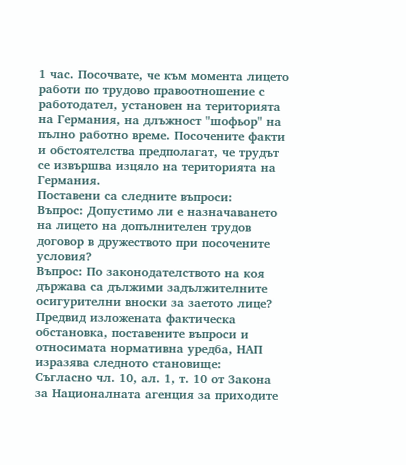1 час. Посочвате, че към момента лицето работи по трудово правоотношение с работодател, установен на територията на Германия, на длъжност "шофьор" на пълно работно време. Посочените факти и обстоятелства предполагат, че трудът се извършва изцяло на територията на Германия.
Поставени са следните въпроси:
Въпрос: Допустимо ли е назначаването на лицето на допълнителен трудов договор в дружеството при посочените условия?
Въпрос: По законодателството на коя държава са дължими задължителните осигурителни вноски за заетото лице?
Предвид изложената фактическа обстановка, поставените въпроси и относимата нормативна уредба, НАП изразява следното становище:
Съгласно чл. 10, ал. 1, т. 10 от Закона за Националната агенция за приходите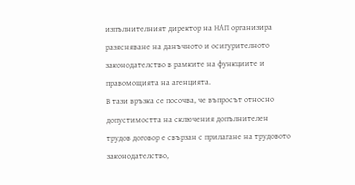изпълнителният директор на НАП организира разясняване на данъчното и осигурителното законодателство в рамките на функциите и правомощията на агенцията.
В тази връзка се посочва, че въпросът относно допустимостта на сключения допълнителен трудов договор е свързан с прилагане на трудовото законодателство,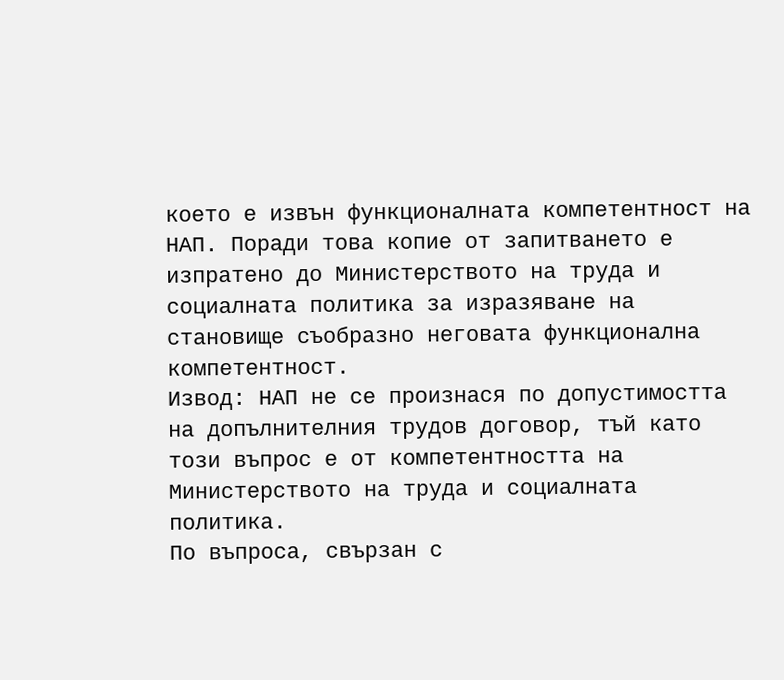което е извън функционалната компетентност на НАП. Поради това копие от запитването е изпратено до Министерството на труда и социалната политика за изразяване на становище съобразно неговата функционална компетентност.
Извод: НАП не се произнася по допустимостта на допълнителния трудов договор, тъй като този въпрос е от компетентността на Министерството на труда и социалната политика.
По въпроса, свързан с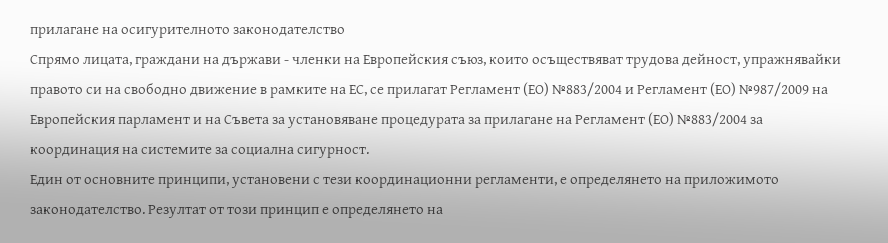прилагане на осигурителното законодателство
Спрямо лицата, граждани на държави - членки на Европейския съюз, които осъществяват трудова дейност, упражнявайки правото си на свободно движение в рамките на ЕС, се прилагат Регламент (ЕО) №883/2004 и Регламент (ЕО) №987/2009 на Европейския парламент и на Съвета за установяване процедурата за прилагане на Регламент (ЕО) №883/2004 за координация на системите за социална сигурност.
Един от основните принципи, установени с тези координационни регламенти, е определянето на приложимото законодателство. Резултат от този принцип е определянето на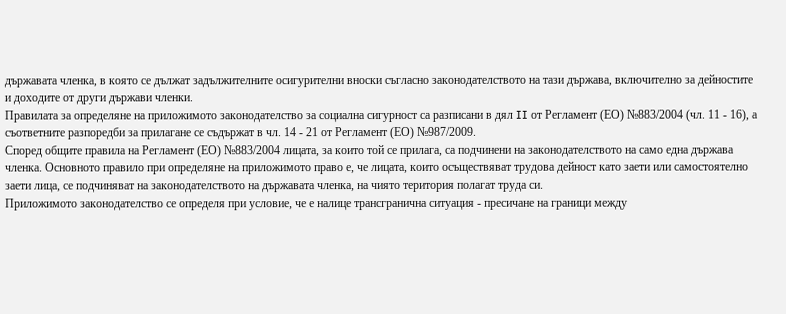държавата членка, в която се дължат задължителните осигурителни вноски съгласно законодателството на тази държава, включително за дейностите и доходите от други държави членки.
Правилата за определяне на приложимото законодателство за социална сигурност са разписани в дял II от Регламент (ЕО) №883/2004 (чл. 11 - 16), а съответните разпоредби за прилагане се съдържат в чл. 14 - 21 от Регламент (ЕО) №987/2009.
Според общите правила на Регламент (ЕО) №883/2004 лицата, за които той се прилага, са подчинени на законодателството на само една държава членка. Основното правило при определяне на приложимото право е, че лицата, които осъществяват трудова дейност като заети или самостоятелно заети лица, се подчиняват на законодателството на държавата членка, на чиято територия полагат труда си.
Приложимото законодателство се определя при условие, че е налице трансгранична ситуация - пресичане на граници между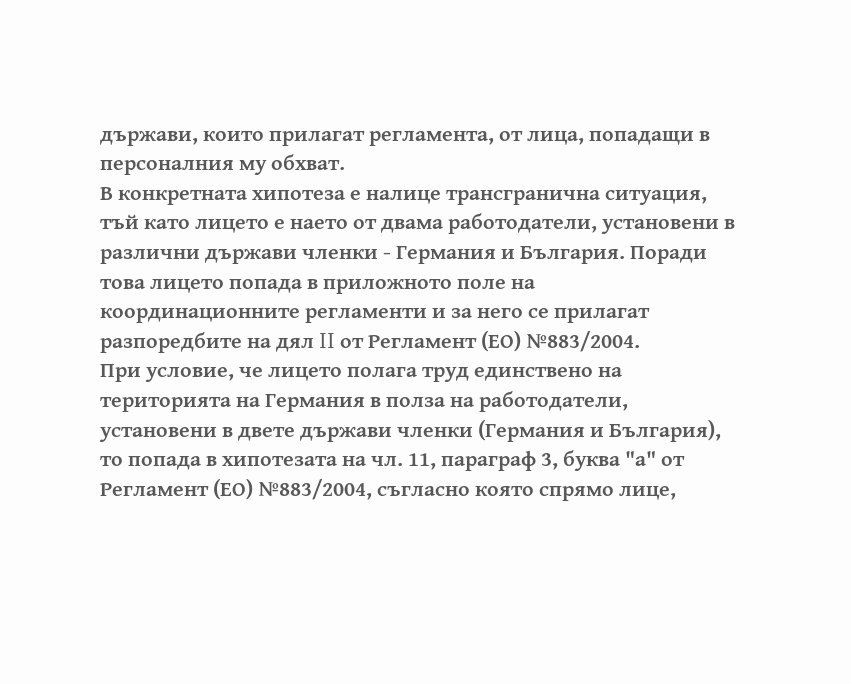държави, които прилагат регламента, от лица, попадащи в персоналния му обхват.
В конкретната хипотеза е налице трансгранична ситуация, тъй като лицето е наето от двама работодатели, установени в различни държави членки - Германия и България. Поради това лицето попада в приложното поле на координационните регламенти и за него се прилагат разпоредбите на дял II от Регламент (ЕО) №883/2004.
При условие, че лицето полага труд единствено на територията на Германия в полза на работодатели, установени в двете държави членки (Германия и България), то попада в хипотезата на чл. 11, параграф 3, буква "а" от Регламент (ЕО) №883/2004, съгласно която спрямо лице,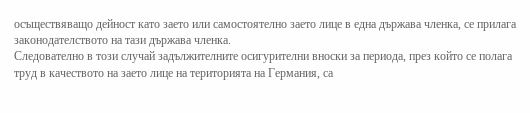осъществяващо дейност като заето или самостоятелно заето лице в една държава членка, се прилага законодателството на тази държава членка.
Следователно в този случай задължителните осигурителни вноски за периода, през който се полага труд в качеството на заето лице на територията на Германия, са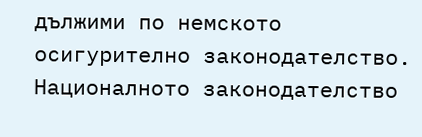дължими по немското осигурително законодателство.
Националното законодателство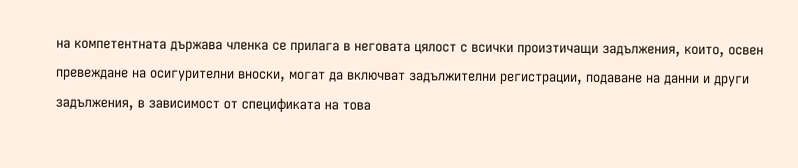на компетентната държава членка се прилага в неговата цялост с всички произтичащи задължения, които, освен превеждане на осигурителни вноски, могат да включват задължителни регистрации, подаване на данни и други задължения, в зависимост от спецификата на това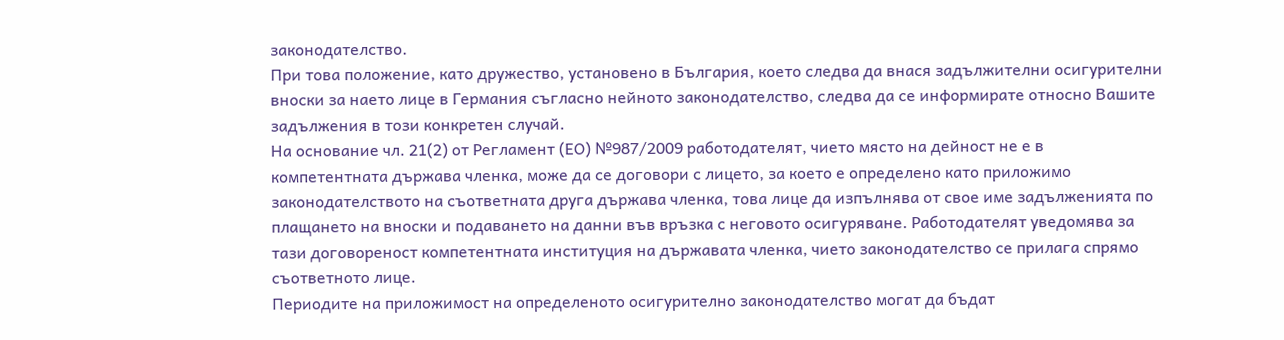законодателство.
При това положение, като дружество, установено в България, което следва да внася задължителни осигурителни вноски за наето лице в Германия съгласно нейното законодателство, следва да се информирате относно Вашите задължения в този конкретен случай.
На основание чл. 21(2) от Регламент (ЕО) №987/2009 работодателят, чието място на дейност не е в компетентната държава членка, може да се договори с лицето, за което е определено като приложимо законодателството на съответната друга държава членка, това лице да изпълнява от свое име задълженията по плащането на вноски и подаването на данни във връзка с неговото осигуряване. Работодателят уведомява за тази договореност компетентната институция на държавата членка, чието законодателство се прилага спрямо съответното лице.
Периодите на приложимост на определеното осигурително законодателство могат да бъдат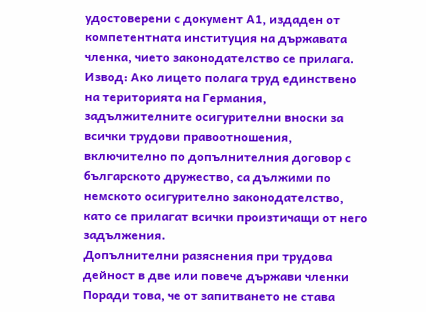удостоверени с документ А1, издаден от компетентната институция на държавата членка, чието законодателство се прилага.
Извод: Ако лицето полага труд единствено на територията на Германия, задължителните осигурителни вноски за всички трудови правоотношения, включително по допълнителния договор с българското дружество, са дължими по немското осигурително законодателство, като се прилагат всички произтичащи от него задължения.
Допълнителни разяснения при трудова дейност в две или повече държави членки
Поради това, че от запитването не става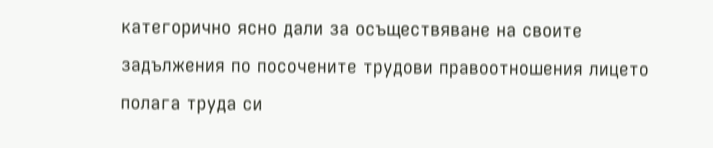категорично ясно дали за осъществяване на своите задължения по посочените трудови правоотношения лицето полага труда си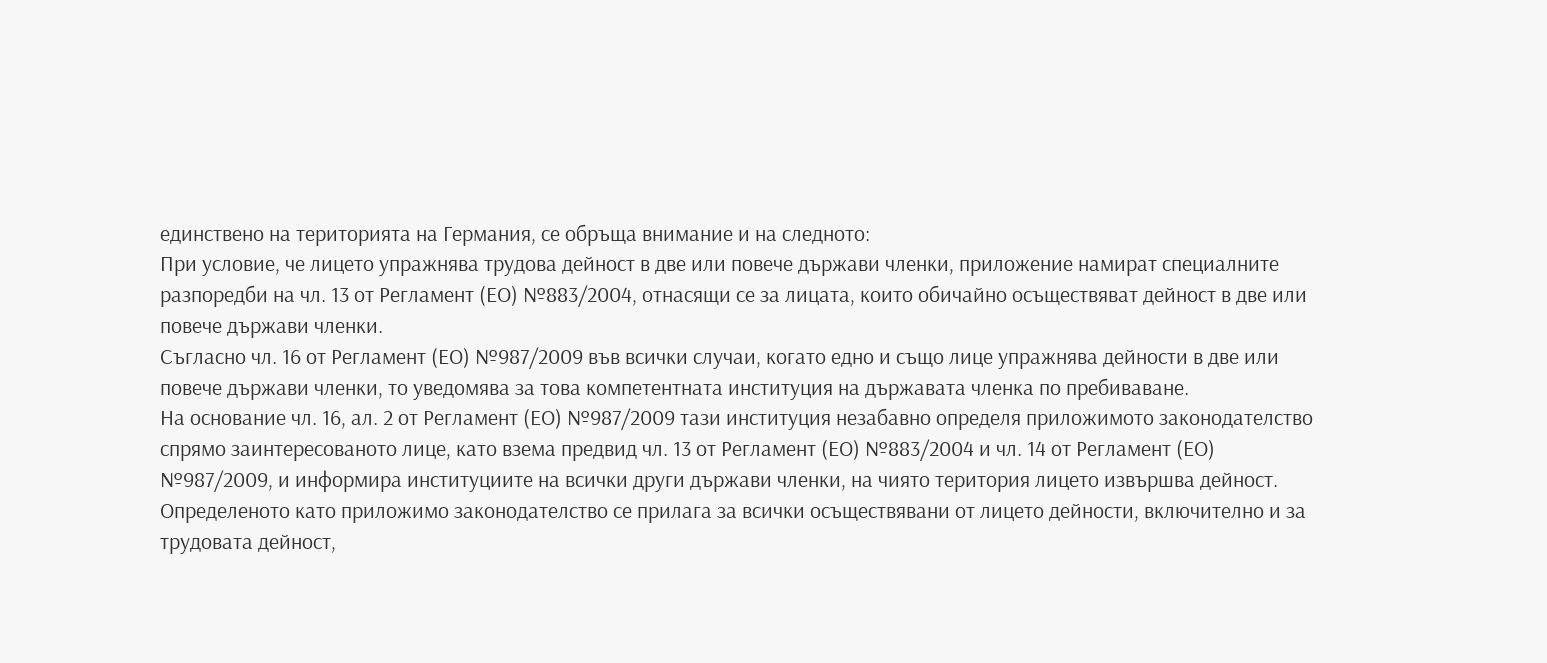единствено на територията на Германия, се обръща внимание и на следното:
При условие, че лицето упражнява трудова дейност в две или повече държави членки, приложение намират специалните разпоредби на чл. 13 от Регламент (ЕО) №883/2004, отнасящи се за лицата, които обичайно осъществяват дейност в две или повече държави членки.
Съгласно чл. 16 от Регламент (ЕО) №987/2009 във всички случаи, когато едно и също лице упражнява дейности в две или повече държави членки, то уведомява за това компетентната институция на държавата членка по пребиваване.
На основание чл. 16, ал. 2 от Регламент (ЕО) №987/2009 тази институция незабавно определя приложимото законодателство спрямо заинтересованото лице, като взема предвид чл. 13 от Регламент (ЕО) №883/2004 и чл. 14 от Регламент (ЕО) №987/2009, и информира институциите на всички други държави членки, на чиято територия лицето извършва дейност.
Определеното като приложимо законодателство се прилага за всички осъществявани от лицето дейности, включително и за трудовата дейност,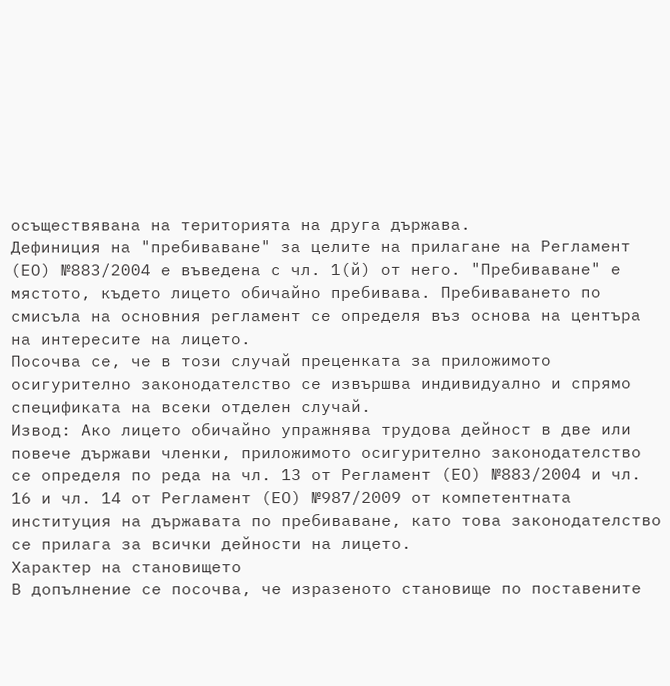осъществявана на територията на друга държава.
Дефиниция на "пребиваване" за целите на прилагане на Регламент (ЕО) №883/2004 е въведена с чл. 1(й) от него. "Пребиваване" е мястото, където лицето обичайно пребивава. Пребиваването по смисъла на основния регламент се определя въз основа на центъра на интересите на лицето.
Посочва се, че в този случай преценката за приложимото осигурително законодателство се извършва индивидуално и спрямо спецификата на всеки отделен случай.
Извод: Ако лицето обичайно упражнява трудова дейност в две или повече държави членки, приложимото осигурително законодателство се определя по реда на чл. 13 от Регламент (ЕО) №883/2004 и чл. 16 и чл. 14 от Регламент (ЕО) №987/2009 от компетентната институция на държавата по пребиваване, като това законодателство се прилага за всички дейности на лицето.
Характер на становището
В допълнение се посочва, че изразеното становище по поставените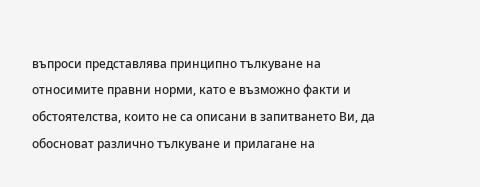въпроси представлява принципно тълкуване на относимите правни норми, като е възможно факти и обстоятелства, които не са описани в запитването Ви, да обосноват различно тълкуване и прилагане на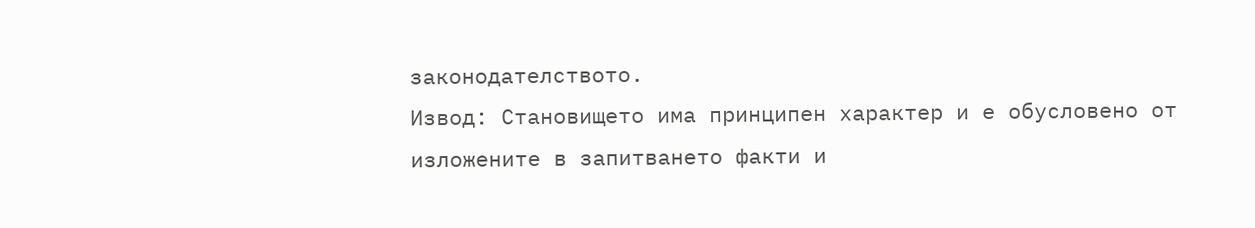законодателството.
Извод: Становището има принципен характер и е обусловено от изложените в запитването факти и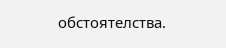обстоятелства.